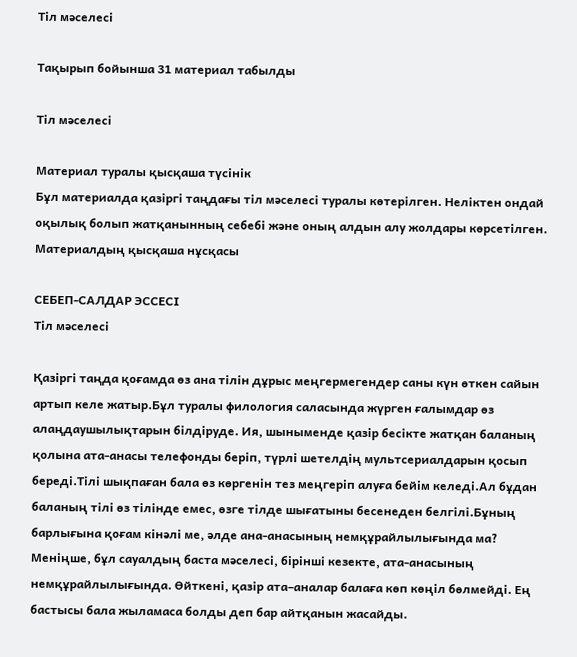Тіл мәселесі

Тақырып бойынша 31 материал табылды

Тіл мәселесі

Материал туралы қысқаша түсінік
Бұл материалда қазіргі таңдағы тіл мәселесі туралы көтерілген. Неліктен ондай оқылық болып жатқанынның себебі және оның алдын алу жолдары көрсетілген.
Материалдың қысқаша нұсқасы

СЕБЕП-САЛДАР ЭССЕСІ
Тіл мәселесі

Қазіргі таңда қоғамда өз ана тілін дұрыс меңгермегендер саны күн өткен сайын артып келе жатыр.Бұл туралы филология саласында жүрген ғалымдар өз алаңдаушылықтарын білдіруде. Ия, шыныменде қазір бесікте жатқан баланың қолына ата-анасы телефонды беріп, түрлі шетелдің мультсериалдарын қосып береді.Тілі шықпаған бала өз көргенін тез меңгеріп алуға бейім келеді.Ал бұдан баланың тілі өз тілінде емес, өзге тілде шығатыны бесенеден белгілі.Бұның барлығына қоғам кінәлі ме, әлде ана-анасының немқұрайлылығында ма?
Меніңше, бұл сауалдың баста мәселесі, бірінші кезекте, ата-анасының немқұрайлылығында. Өйткені, қазір ата–аналар балаға көп көңіл бөлмейді. Ең бастысы бала жыламаса болды деп бар айтқанын жасайды.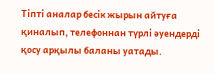Тіпті аналар бесік жырын айтуға қиналып, телефоннан түрлі әуендерді қосу арқылы баланы уатады.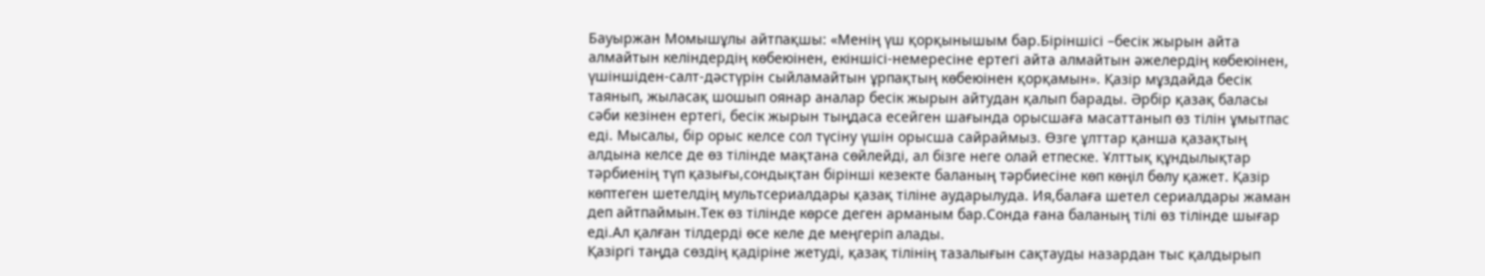Бауыржан Момышұлы айтпақшы: «Менің үш қорқынышым бар.Біріншісі –бесік жырын айта алмайтын келіндердің көбеюінен, екіншісі-немересіне ертегі айта алмайтын әжелердің көбеюінен, үшіншіден-салт-дәстүрін сыйламайтын ұрпақтың көбеюінен қорқамын». Қазір мұздайда бесік таянып, жыласақ шошып оянар аналар бесік жырын айтудан қалып барады. Әрбір қазақ баласы сәби кезінен ертегі, бесік жырын тыңдаса есейген шағында орысшаға масаттанып өз тілін ұмытпас еді. Мысалы, бір орыс келсе сол түсіну үшін орысша сайраймыз. Өзге ұлттар қанша қазақтың алдына келсе де өз тілінде мақтана сөйлейді, ал бізге неге олай етпеске. Ұлттық құндылықтар тәрбиенің түп қазығы,сондықтан бірінші кезекте баланың тәрбиесіне көп көңіл бөлу қажет. Қазір көптеген шетелдің мультсериалдары қазақ тіліне аударылуда. Ия,балаға шетел сериалдары жаман деп айтпаймын.Тек өз тілінде көрсе деген арманым бар.Сонда ғана баланың тілі өз тілінде шығар еді.Ал қалған тілдерді өсе келе де меңгеріп алады.
Қазіргі таңда сөздің қадіріне жетуді, қазақ тілінің тазалығын сақтауды назардан тыс қалдырып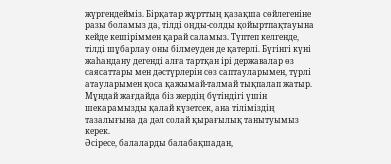жүргендейміз. Бірқатар жұрттың қазақша сөйлегеніне разы боламыз да, тілді оңды-солды қойыртпақтауына кейде кешіріммен қарай саламыз. Түптеп келгенде, тілді шұбарлау оны білмеуден де қатерлі. Бүгінгі күні жаһандану дегенді алға тартқан ірі державалар өз саясаттары мен дәстүрлерін сөз саптауларымен, түрлі атауларымен қоса қажымай-талмай тықпалап жатыр. Мұндай жағдайда біз жердің бүтіндігі үшін шекарамызды қалай күзетсек, ана тіліміздің тазалығына да дәл солай қырағылық танытуымыз керек.
Әсіресе, балаларды балабақшадан,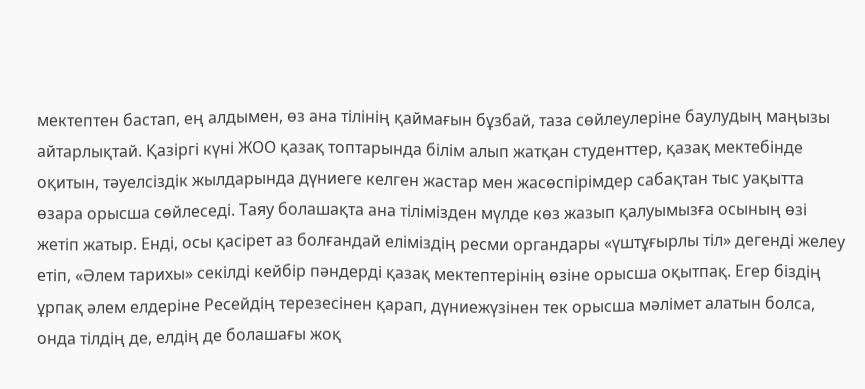мектептен бастап, ең алдымен, өз ана тілінің қаймағын бұзбай, таза сөйлеулеріне баулудың маңызы айтарлықтай. Қазіргі күні ЖОО қазақ топтарында білім алып жатқан студенттер, қазақ мектебінде оқитын, тәуелсіздік жылдарында дүниеге келген жастар мен жасөспірімдер сабақтан тыс уақытта өзара орысша сөйлеседі. Таяу болашақта ана тілімізден мүлде көз жазып қалуымызға осының өзі жетіп жатыр. Енді, осы қасірет аз болғандай еліміздің ресми органдары «үштұғырлы тіл» дегенді желеу етіп, «Әлем тарихы» секілді кейбір пәндерді қазақ мектептерінің өзіне орысша оқытпақ. Егер біздің ұрпақ әлем елдеріне Ресейдің терезесінен қарап, дүниежүзінен тек орысша мәлімет алатын болса, онда тілдің де, елдің де болашағы жоқ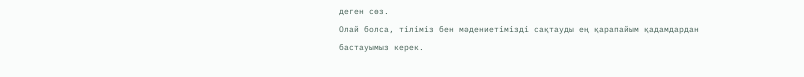деген сөз.
Олай болса, тіліміз бен мәдениетімізді сақтауды ең қарапайым қадамдардан бастауымыз керек.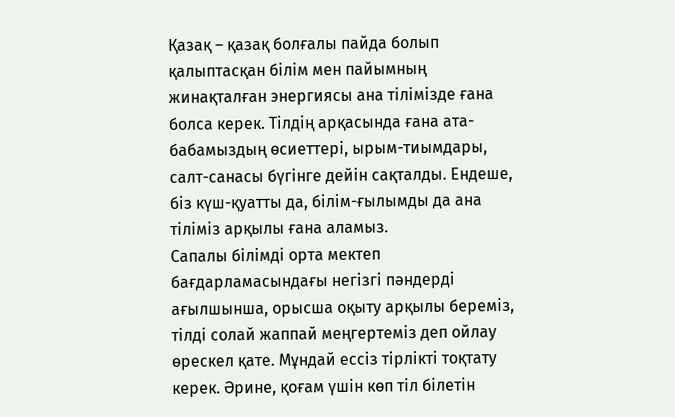Қазақ – қазақ болғалы пайда болып қалыптасқан білім мен пайымның жинақталған энергиясы ана тілімізде ғана болса керек. Тілдің арқасында ғана ата-бабамыздың өсиеттері, ырым-тиымдары, салт-санасы бүгінге дейін сақталды. Ендеше, біз күш-қуатты да, білім-ғылымды да ана тіліміз арқылы ғана аламыз.
Сапалы білімді орта мектеп бағдарламасындағы негізгі пәндерді ағылшынша, орысша оқыту арқылы береміз, тілді солай жаппай меңгертеміз деп ойлау өрескел қате. Мұндай ессіз тірлікті тоқтату керек. Әрине, қоғам үшін көп тіл білетін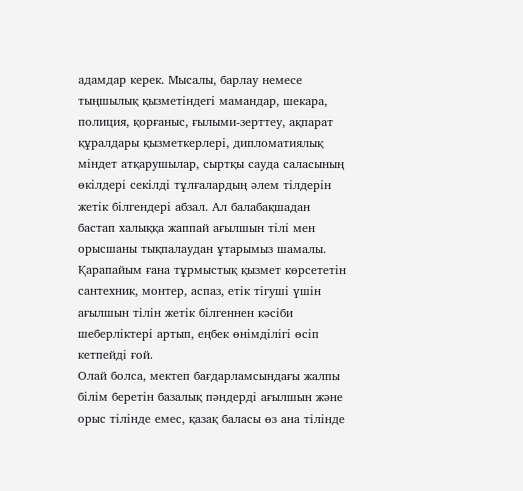адамдар керек. Мысалы, барлау немесе тыңшылық қызметіндегі мамандар, шекара, полиция, қорғаныс, ғылыми-зерттеу, ақпарат құралдары қызметкерлері, дипломатиялық міндет атқарушылар, сыртқы сауда саласының өкілдері секілді тұлғалардың әлем тілдерін жетік білгендері абзал. Ал балабақшадан бастап халыққа жаппай ағылшын тілі мен орысшаны тықпалаудан ұтарымыз шамалы. Қарапайым ғана тұрмыстық қызмет көрсететін сантехник, монтер, аспаз, етік тігуші үшін ағылшын тілін жетік білгеннен кәсіби шеберліктері артып, еңбек өнімділігі өсіп кетпейді ғой.
Олай болса, мектеп бағдарламсындағы жалпы білім беретін базалық пәндерді ағылшын және орыс тілінде емес, қазақ баласы өз ана тілінде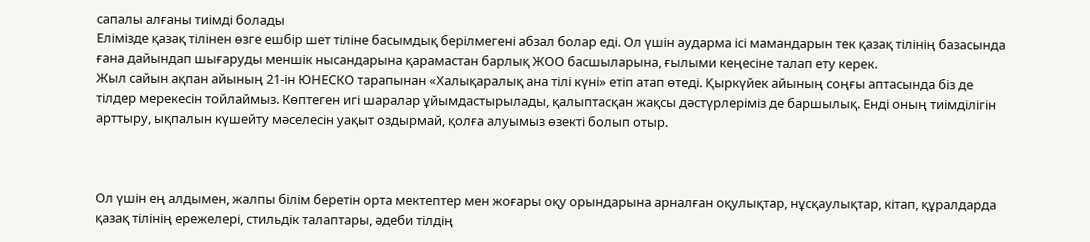сапалы алғаны тиімді болады
Елімізде қазақ тілінен өзге ешбір шет тіліне басымдық берілмегені абзал болар еді. Ол үшін аударма ісі мамандарын тек қазақ тілінің базасында ғана дайындап шығаруды меншік нысандарына қарамастан барлық ЖОО басшыларына, ғылыми кеңесіне талап ету керек.
Жыл сайын ақпан айының 21-ін ЮНЕСКО тарапынан «Халықаралық ана тілі күні» етіп атап өтеді. Қыркүйек айының соңғы аптасында біз де тілдер мерекесін тойлаймыз. Көптеген игі шаралар ұйымдастырылады, қалыптасқан жақсы дәстүрлеріміз де баршылық. Енді оның тиімділігін арттыру, ықпалын күшейту мәселесін уақыт оздырмай, қолға алуымыз өзекті болып отыр.



Ол үшін ең алдымен, жалпы білім беретін орта мектептер мен жоғары оқу орындарына арналған оқулықтар, нұсқаулықтар, кітап, құралдарда қазақ тілінің ережелері, стильдік талаптары, әдеби тілдің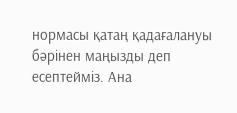нормасы қатаң қадағалануы бәрінен маңызды деп есептейміз. Ана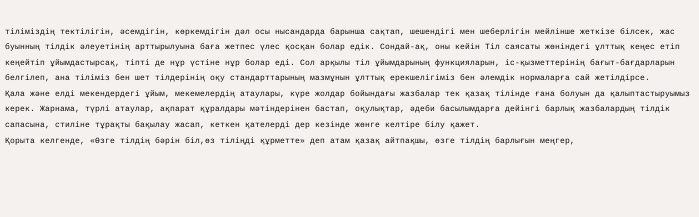тіліміздің тектілігін, әсемдігін, көркемдігін дәл осы нысандарда барынша сақтап, шешендігі мен шеберлігін мейлінше жеткізе білсек, жас буынның тілдік әлеуетінің арттырылуына баға жетпес үлес қосқан болар едік. Сондай-ақ, оны кейін Тіл саясаты жөніндегі ұлттық кеңес етіп кеңейтіп ұйымдастырсақ, тіпті де нұр үстіне нұр болар еді. Сол арқылы тіл ұйымдарының функцияларын, іс-қызметтерінің бағыт-бағдарларын белгілеп, ана тіліміз бен шет тілдерінің оқу стандарттарының мазмұнын ұлттық ерекшелігіміз бен әлемдік нормаларға сай жетілдірсе.
Қала және елді мекендердегі ұйым, мекемелердің атаулары, күре жолдар бойындағы жазбалар тек қазақ тілінде ғана болуын да қалыптастыруымыз керек. Жарнама, түрлі атаулар, ақпарат құралдары мәтіндерінен бастап, оқулықтар, әдеби басылымдарға дейінгі барлық жазбалардың тілдік сапасына, стиліне тұрақты бақылау жасап, кеткен қателерді дер кезінде жөнге келтіре білу қажет.
Қорыта келгенде, «Өзге тілдің бәрін біл,өз тіліңді құрметте» деп атам қазақ айтпақшы, өзге тілдің барлығын меңгер,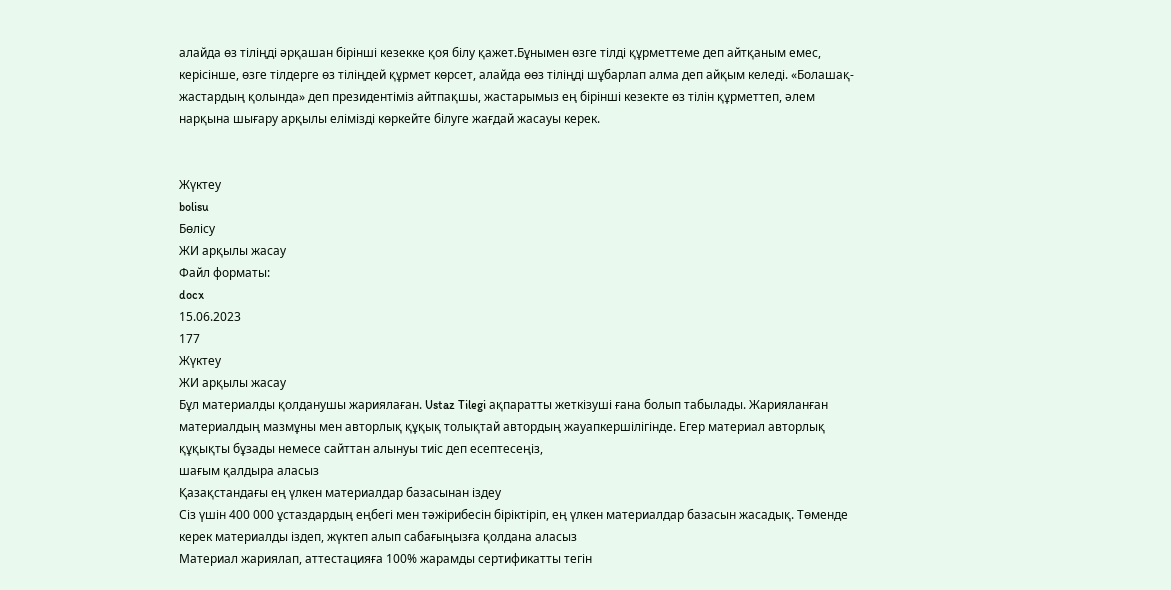алайда өз тіліңді әрқашан бірінші кезекке қоя білу қажет.Бұнымен өзге тілді құрметтеме деп айтқаным емес, керісінше, өзге тілдерге өз тіліңдей құрмет көрсет, алайда өөз тіліңді шұбарлап алма деп айқым келеді. «Болашақ-жастардың қолында» деп президентіміз айтпақшы, жастарымыз ең бірінші кезекте өз тілін құрметтеп, әлем нарқына шығару арқылы елімізді көркейте білуге жағдай жасауы керек.


Жүктеу
bolisu
Бөлісу
ЖИ арқылы жасау
Файл форматы:
docx
15.06.2023
177
Жүктеу
ЖИ арқылы жасау
Бұл материалды қолданушы жариялаған. Ustaz Tilegi ақпаратты жеткізуші ғана болып табылады. Жарияланған материалдың мазмұны мен авторлық құқық толықтай автордың жауапкершілігінде. Егер материал авторлық құқықты бұзады немесе сайттан алынуы тиіс деп есептесеңіз,
шағым қалдыра аласыз
Қазақстандағы ең үлкен материалдар базасынан іздеу
Сіз үшін 400 000 ұстаздардың еңбегі мен тәжірибесін біріктіріп, ең үлкен материалдар базасын жасадық. Төменде керек материалды іздеп, жүктеп алып сабағыңызға қолдана аласыз
Материал жариялап, аттестацияға 100% жарамды сертификатты тегін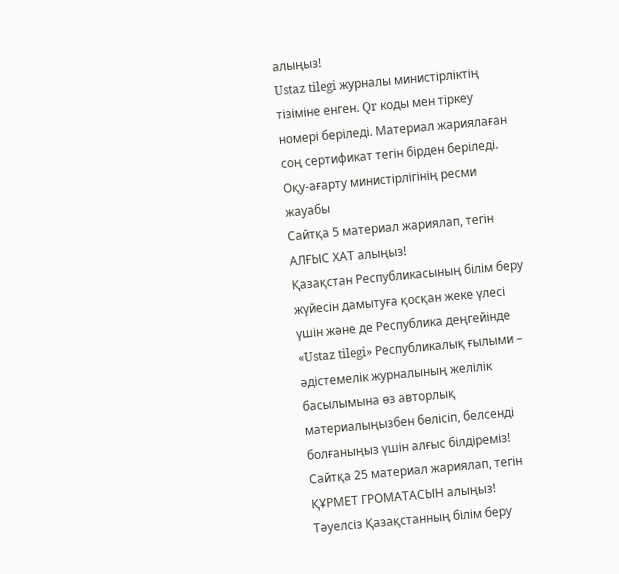алыңыз!
Ustaz tilegi журналы министірліктің тізіміне енген. Qr коды мен тіркеу номері беріледі. Материал жариялаған соң сертификат тегін бірден беріледі.
Оқу-ағарту министірлігінің ресми жауабы
Сайтқа 5 материал жариялап, тегін АЛҒЫС ХАТ алыңыз!
Қазақстан Республикасының білім беру жүйесін дамытуға қосқан жеке үлесі үшін және де Республика деңгейінде «Ustaz tilegi» Республикалық ғылыми – әдістемелік журналының желілік басылымына өз авторлық материалыңызбен бөлісіп, белсенді болғаныңыз үшін алғыс білдіреміз!
Сайтқа 25 материал жариялап, тегін ҚҰРМЕТ ГРОМАТАСЫН алыңыз!
Тәуелсіз Қазақстанның білім беру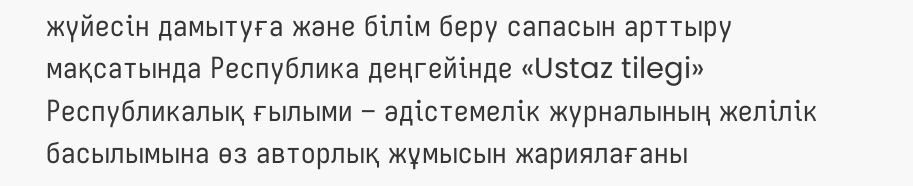жүйесін дамытуға және білім беру сапасын арттыру мақсатында Республика деңгейінде «Ustaz tilegi» Республикалық ғылыми – әдістемелік журналының желілік басылымына өз авторлық жұмысын жариялағаны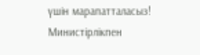үшін марапатталасыз!
Министірлікпен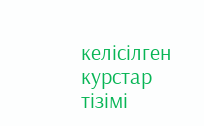келісілген курстар тізімі